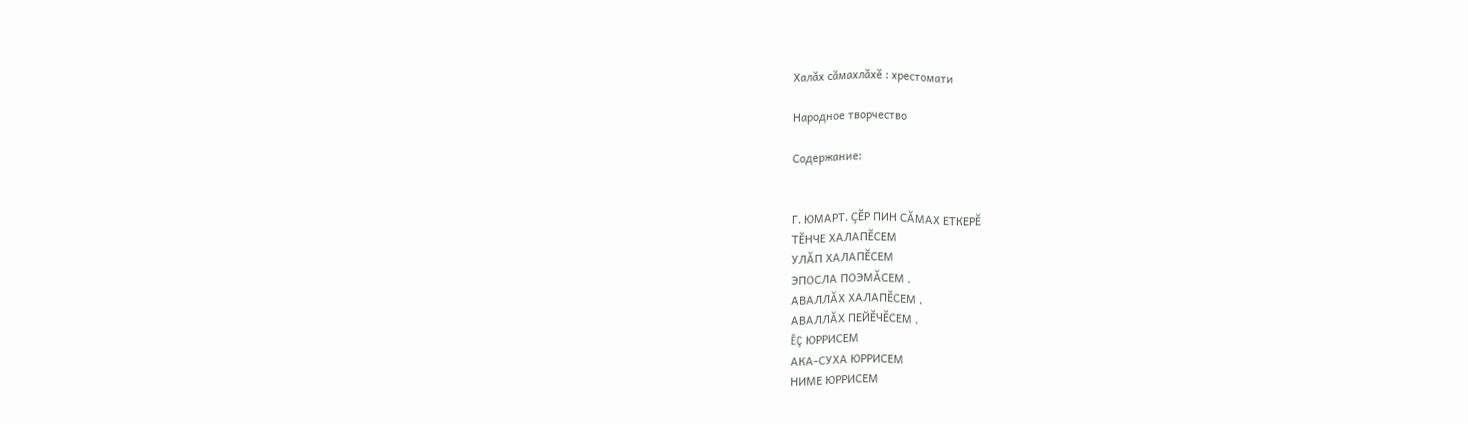Халăх сăмахлăхĕ : хрестомати

Народное творчество

Содержание:


Г. ЮМАРТ. ÇĔР ПИН СĂМАХ ЕТКЕРĔ
ТĔНЧЕ ХАЛАПĔСЕМ
УЛĂП ХАЛАПĔСЕМ
ЭПОСЛА ПОЭМĂСЕМ .
АВАЛЛĂХ ХАЛАПĔСЕМ .
АВАЛЛĂХ ПЕЙĔЧĔСЕМ .
ĔÇ ЮРРИСЕМ
АКА-СУХА ЮРРИСЕМ
НИМЕ ЮРРИСЕМ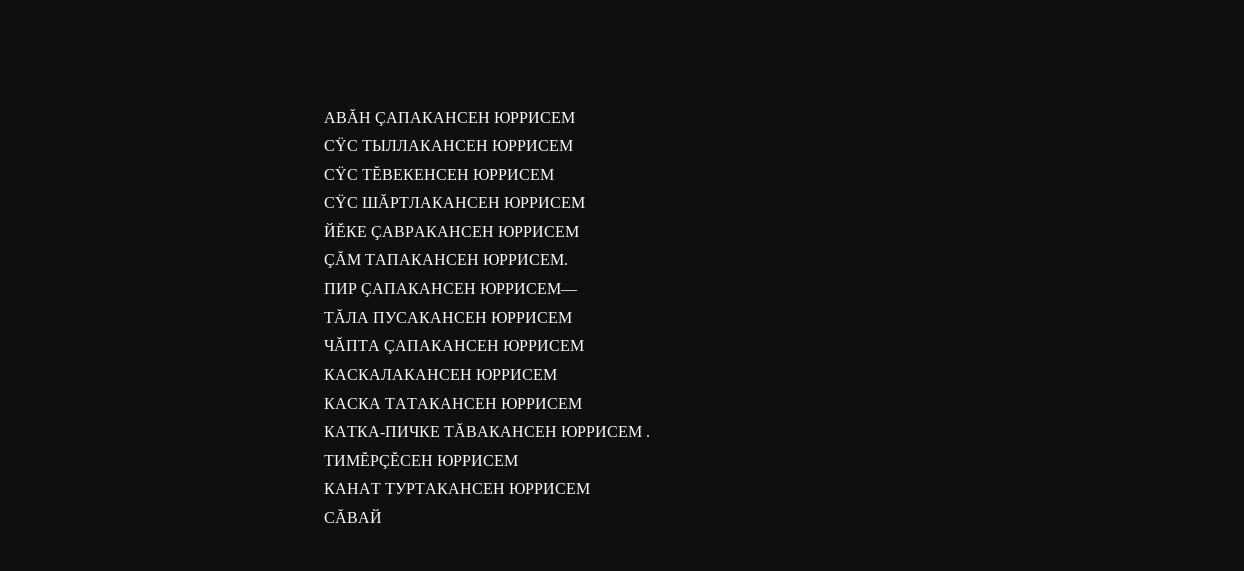АВĂН ÇАПАКАНСЕН ЮРРИСЕМ
СŸС ТЫЛЛАКАНСЕН ЮРРИСЕМ
СŸС ТĔВЕКЕНСЕН ЮРРИСЕМ
СŸС ШĂРТЛАКАНСЕН ЮРРИСЕМ
ЙĔКЕ ÇАВРАКАНСЕН ЮРРИСЕМ
ÇĂМ ТАПАКАНСЕН ЮРРИСЕМ.
ПИР ÇАПАКАНСЕН ЮРРИСЕМ—
ТĂЛА ПУСАКАНСЕН ЮРРИСЕМ
ЧĂПТА ÇАПАКАНСЕН ЮРРИСЕМ
КАСКАЛАКАНСЕН ЮРРИСЕМ
КАСКА ТАТАКАНСЕН ЮРРИСЕМ
КАТКА-ПИЧКЕ ТĂВАКАНСЕН ЮРРИСЕМ .
ТИМĔРÇĔСЕН ЮРРИСЕМ
КАНАТ ТУРТАКАНСЕН ЮРРИСЕМ
СĂВАЙ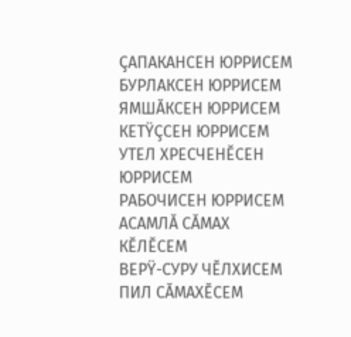ÇАПАКАНСЕН ЮРРИСЕМ
БУРЛАКСЕН ЮРРИСЕМ
ЯМШĂКСЕН ЮРРИСЕМ
КЕТŸÇСЕН ЮРРИСЕМ
УТЕЛ ХРЕСЧЕНĔСЕН ЮРРИСЕМ
РАБОЧИСЕН ЮРРИСЕМ
АСАМЛĂ СĂМАХ
КĔЛĔСЕМ
ВЕРŸ-СУРУ ЧĔЛХИСЕМ
ПИЛ СĂМАХĔСЕМ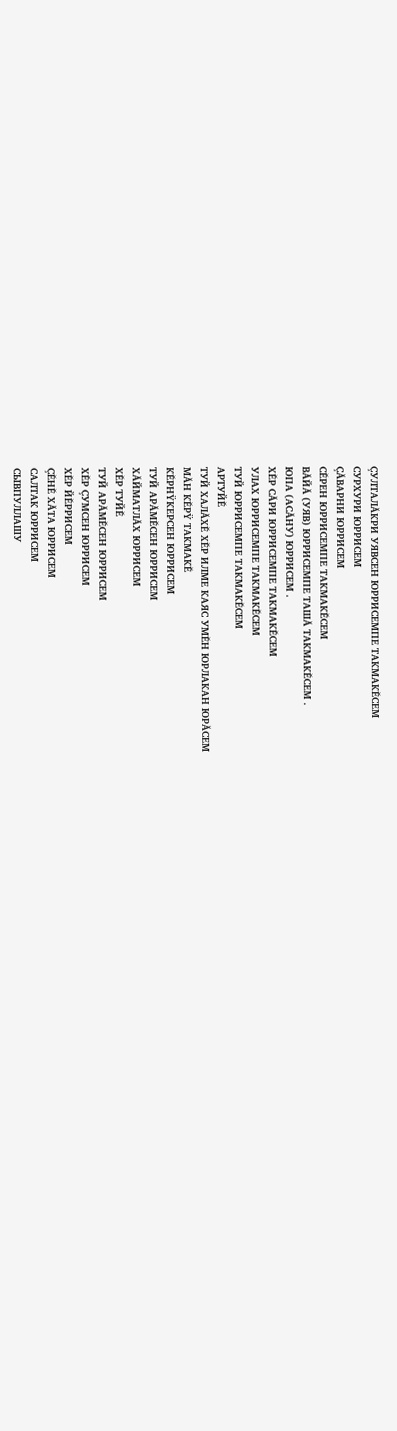ÇУЛТАЛĂКРИ УЯВСЕН ЮРРИСЕМПЕ ТАКМАКĔСЕМ
СУРХУРИ ЮРРИСЕМ
ÇĂВАРНИ ЮРРИСЕМ
СĔРЕН ЮРРИСЕМПЕ ТАКМАКĔСЕМ
ВĂЙĂ (УЯВ) ЮРРИСЕМПЕ ТАШĂ ТАКМАКĔСЕМ .
ЮПА (АСĂНУ) ЮРРИСЕМ .
ХĔР СĂРИ ЮРРИСЕМПЕ ТАКМАКĔСЕМ
УЛАХ ЮРРИСЕМПЕ ТАКМАКĔСЕМ
ТУЙ ЮРРИСЕМПЕ ТАКМАКĔСЕМ
АРТУЙĔ
ТУЙ ХАЛĂХĔ ХĔР ИЛМЕ КАЯС УМĔН ЮРЛАКАН ЮРĂСЕМ
МĂН КĔРŸ ТАКМАКĔ
КĔРНŸКЕРСЕН ЮРРИСЕМ
ТУЙ АРĂМĔСЕН ЮРРИСЕМ
ХĂЙМАТЛĂХ ЮРРИСЕМ
ХĔР ТУЙĔ
ТУЙ АРĂМĔСЕН ЮРРИСЕМ
ХĔР ÇУМСЕН ЮРРИСЕМ
ХĔР ЙĔРРИСЕМ
ÇĔНĔ ХĂТА ЮРРИСЕМ
САЛТАК ЮРРИСЕМ
СЫВПУЛЛАШУ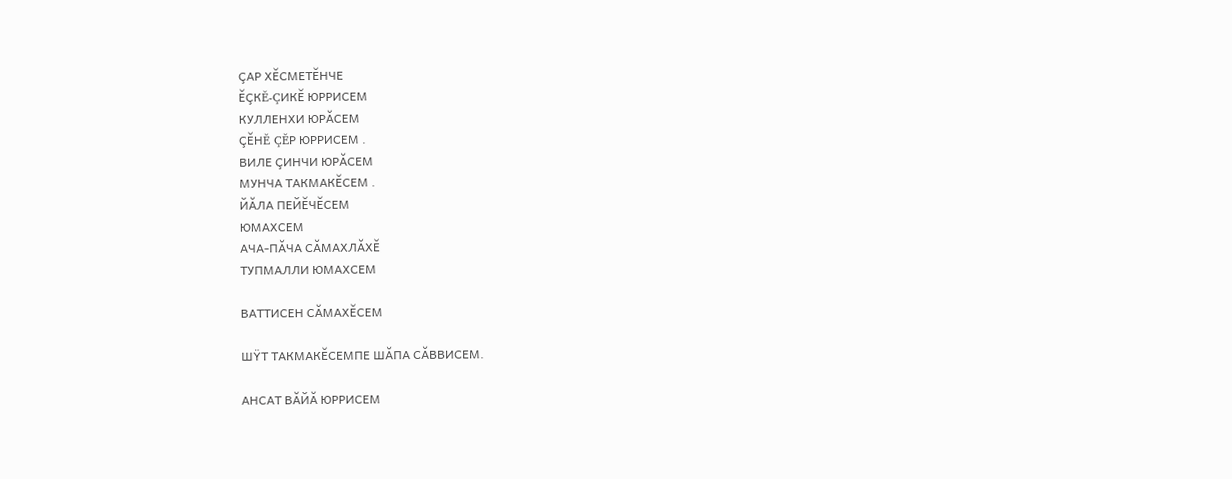ÇАР ХĔСМЕТĔНЧЕ
ĔÇКĔ-ÇИКĔ ЮРРИСЕМ
КУЛЛЕНХИ ЮРĂСЕМ
ÇĔНĔ ÇĔР ЮРРИСЕМ .
ВИЛЕ ÇИНЧИ ЮРĂСЕМ
МУНЧА ТАКМАКĔСЕМ .
ЙĂЛА ПЕЙĔЧĔСЕМ
ЮМАХСЕМ
АЧА-ПĂЧА СĂМАХЛĂХĔ
ТУПМАЛЛИ ЮМАХСЕМ

ВАТТИСЕН СĂМАХĔСЕМ

ШŸТ ТАКМАКĔСЕМПЕ ШĂПА СĂВВИСЕМ.

АНСАТ ВĂЙĂ ЮРРИСЕМ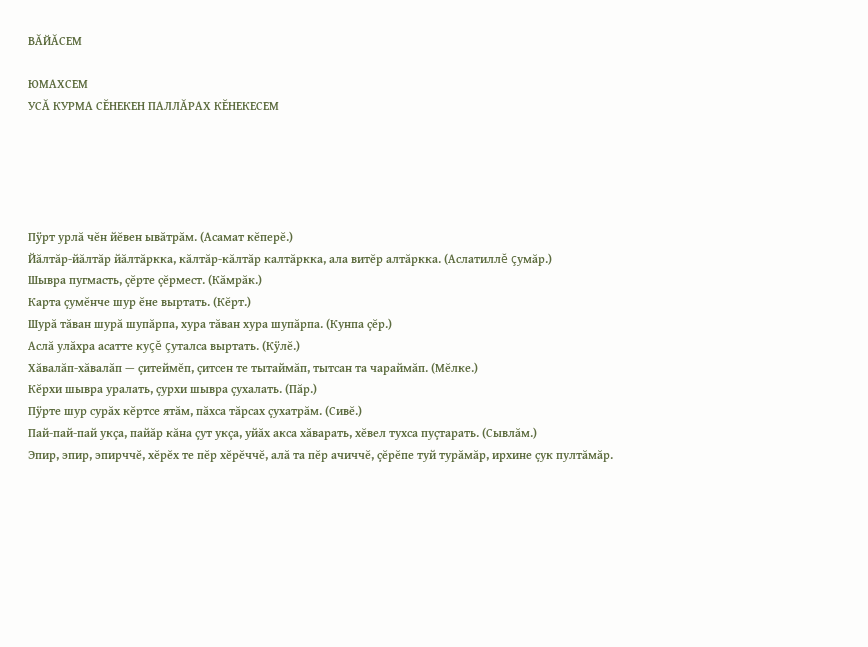ВĂЙĂСЕМ

ЮМАХСЕМ
УСĂ КУРМА СĔНЕКЕН ПАЛЛĂРАХ КĔНЕКЕСЕМ





Пÿрт урлă чĕн йĕвен ывăтрăм. (Асамат кĕперĕ.)
Йăлтăр-йăлтăр йăлтăркка, кăлтăр-кăлтăр калтăркка, ала витĕр алтăркка. (Аслатиллĕ çумăр.)
Шывра пугмасть, çĕрте çĕрмест. (Кăмрăк.)
Карта çумĕнче шур ĕне выртать. (Кĕрт.)
Шурă тăван шурă шупăрпа, хура тăван хура шупăрпа. (Кунпа çĕр.)
Аслă улăхра асатте куçĕ çуталса выртать. (Кÿлĕ.)
Хăвалăп-хăвалăп — çитеймĕп, çитсен те тытаймăп, тытсан та чараймăп. (Мĕлке.)
Кĕрхи шывра уралать, çурхи шывра çухалать. (Пăр.)
Пÿрте шур сурăх кĕртсе ятăм, пăхса тăрсах çухатрăм. (Сивĕ.)
Пай-пай-пай укçа, пайăр кăна çут укçа, уйăх акса хăварать, хĕвел тухса пуçтарать. (Сывлăм.)
Эпир, эпир, эпирччĕ, хĕрĕх те пĕр хĕрĕччĕ, алă та пĕр ачиччĕ, çĕрĕпе туй турăмăр, ирхине çук пултăмăр.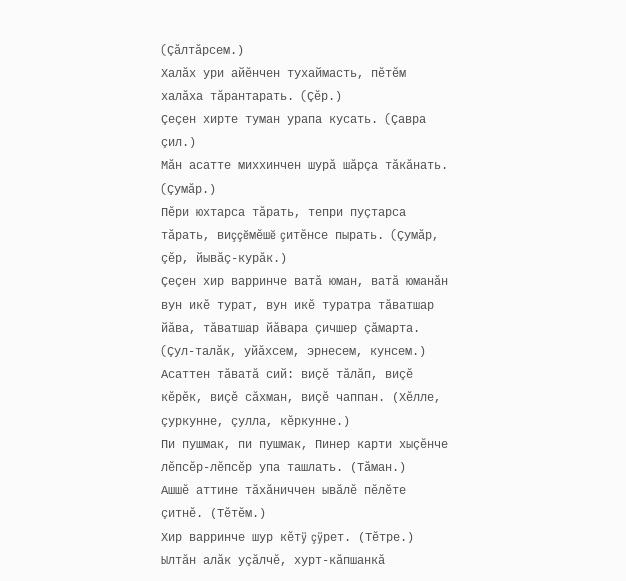(Çăлтăрсем.)
Халăх ури айĕнчен тухаймасть, пĕтĕм халăха тăрантарать. (Çĕр.)
Çеçен хирте туман урапа кусать. (Çавра çил.)
Мăн асатте миххинчен шурă шăрçа тăкăнать. (Çумăр.)
Пĕри юхтарса тăрать, тепри пуçтарса тăрать, виççĕмĕшĕ çитĕнсе пырать. (Çумăр, çĕр, йывăç-курăк.)
Çеçен хир варринче ватă юман, ватă юманăн вун икĕ турат, вун икĕ туратра тăватшар йăва, тăватшар йăвара çичшер çăмарта. (Çул-талăк, уйăхсем, эрнесем, кунсем.)
Асаттен тăватă сий: виçĕ тăлăп, виçĕ кĕрĕк, виçĕ сăхман, виçĕ чаппан. (Хĕлле, çуркунне, çулла, кĕркунне.)
Пи пушмак, пи пушмак, Пинер карти хыçĕнче лĕпсĕр-лĕпсĕр упа ташлать. (Тăман.)
Ашшĕ аттине тăхăниччен ывăлĕ пĕлĕте çитнĕ. (Тĕтĕм.)
Хир варринче шур кĕтÿ çÿрет. (Тĕтре.)
Ылтăн алăк уçăлчĕ, хурт-кăпшанкă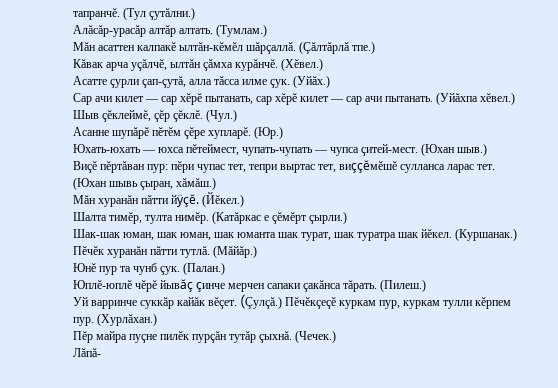тапранчĕ. (Тул çутăлни.)
Алăсăр-урасăр алтăр алтать. (Тумлам.)
Мăн асаттен калпакĕ ылтăн-кĕмĕл шăрçаллă. (Çăлтăрлă тпе.)
Кăвак арча уçăлчĕ, ылтăн çăмха курăнчĕ. (Хĕвел.)
Асатте çурли çап-çутă, алла тăсса илме çук. (Уйăх.)
Сар ачи килет — сар хĕрĕ пытанать, сар хĕрĕ килет — сар ачи пытанать. (Уйăхпа хĕвел.)
Шыв çĕклеймĕ, çĕр çĕклĕ. (Чул.)
Асанне шупăрĕ пĕтĕм çĕре хупларĕ. (Юр.)
Юхать-юхать — юхса пĕтеймест, чупать-чупать — чупса çитей-мест. (Юхан шыв.)
Виçĕ пĕртăван пур: пĕри чупас тет, тепри выртас тет, виççĕмĕшĕ сулланса ларас тет. (Юхан шывь çыран, хăмăш.)
Мăн хуранăн пăтти йÿçĕ. (Йĕкел.)
Шалта тимĕр, тулта нимĕр. (Катăркас е çĕмĕрт çырли.)
Шак-шак юман, шак юман, шак юманта шак турат, шак туратра шак йĕкел. (Куршанак.)
Пĕчĕк хуранăн пăтти тутлă. (Мăйăр.)
Юнĕ пур та чунб çук. (Палан.)
Юплĕ-юплĕ чĕрĕ йывăç çинче мерчен сапаки çакăнса тăрать. (Пилеш.)
Уй варринче суккăр кайăк вĕçет. (Çулçă.) Пĕчĕкçеçĕ куркам пур, куркам тулли кĕрпем пур. (Хурлăхан.)
Пĕр майра пуçне пилĕк пурçăн тутăр çыхнă. (Чечек.)
Лăпă-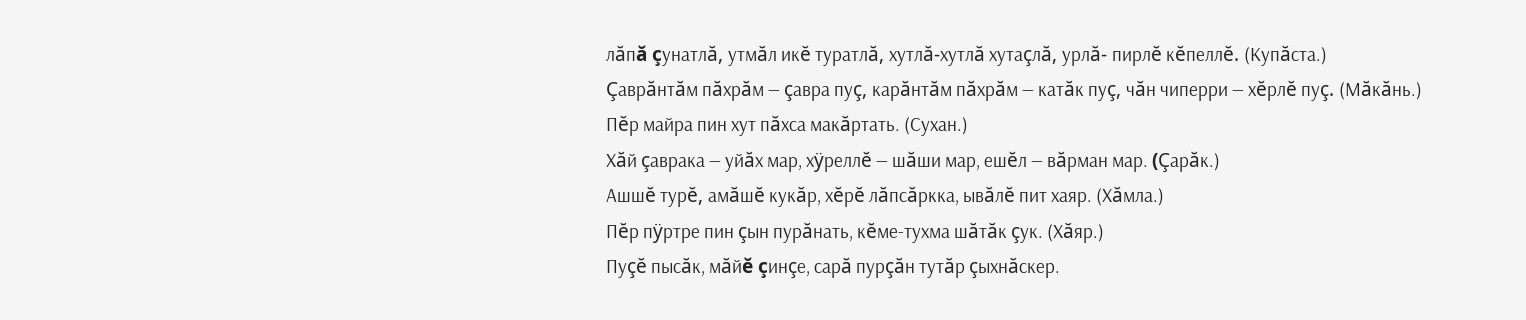лăпă çунатлă, утмăл икĕ туратлă, хутлă-хутлă хутаçлă, урлă- пирлĕ кĕпеллĕ. (Купăста.)
Çаврăнтăм пăхрăм — çавра пуç, карăнтăм пăхрăм — катăк пуç, чăн чиперри — хĕрлĕ пуç. (Мăкăнь.)
Пĕр майра пин хут пăхса макăртать. (Сухан.)
Хăй çаврака — уйăх мар, хÿреллĕ — шăши мар, ешĕл — вăрман мар. (Çарăк.)
Ашшĕ турĕ, амăшĕ кукăр, хĕрĕ лăпсăркка, ывăлĕ пит хаяр. (Хăмла.)
Пĕр пÿртре пин çын пурăнать, кĕме-тухма шăтăк çук. (Хăяр.)
Пуçĕ пысăк, мăйĕ çинçе, сарă пурçăн тутăр çыхнăскер.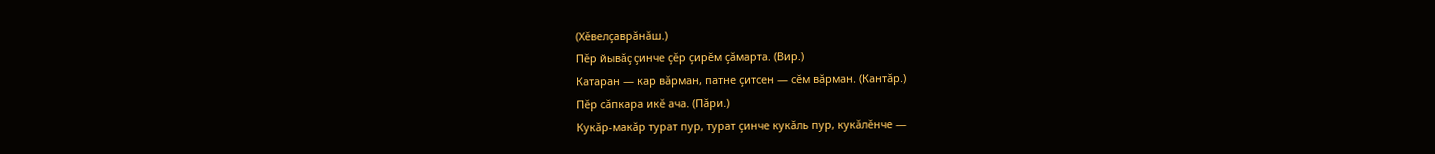(Хĕвелçаврăнăш.)
Пĕр йывăç çинче çĕр çирĕм çăмарта. (Вир.)
Катаран — кар вăрман, патне çитсен — сĕм вăрман. (Кантăр.)
Пĕр сăпкара икĕ ача. (Пăри.)
Кукăр-макăр турат пур, турат çинче кукăль пур, кукăлĕнче —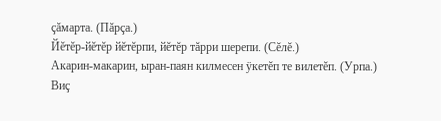çăмарта. (Пăрçа.)
Йĕтĕр-йĕтĕр йĕтĕрпи, йĕтĕр тăрри шерепи. (Сĕлĕ.)
Акарин-макарин, ыран-паян килмесен ÿкетĕп те вилетĕп. (Урпа.)
Виç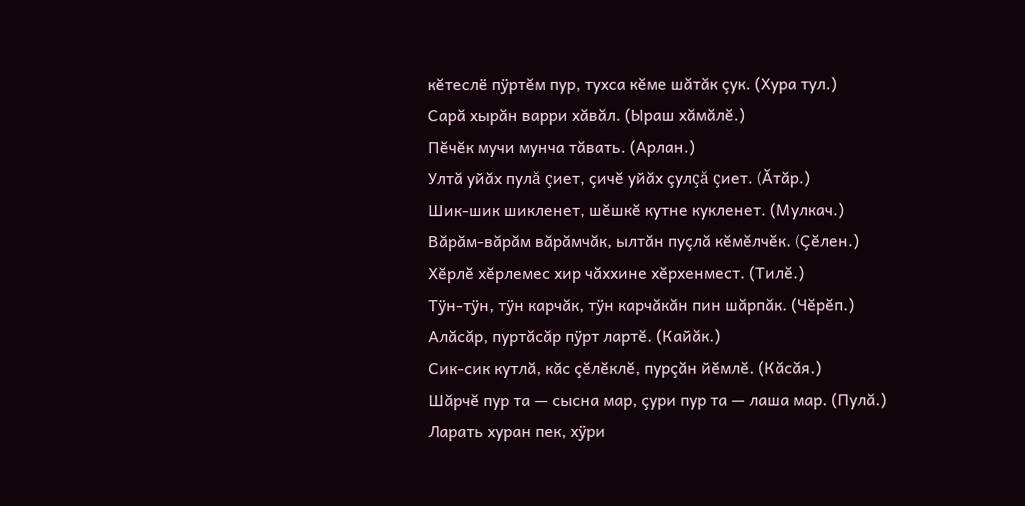кĕтеслё пÿртĕм пур, тухса кĕме шăтăк çук. (Хура тул.)
Сарă хырăн варри хăвăл. (Ыраш хăмăлĕ.)
Пĕчĕк мучи мунча тăвать. (Арлан.)
Ултă уйăх пулă çиет, çичĕ уйăх çулçă çиет. (Ăтăр.)
Шик-шик шикленет, шĕшкĕ кутне кукленет. (Мулкач.)
Вăрăм-вăрăм вăрăмчăк, ылтăн пуçлă кĕмĕлчĕк. (Çĕлен.)
Хĕрлĕ хĕрлемес хир чăххине хĕрхенмест. (Тилĕ.)
Тÿн-тÿн, тÿн карчăк, тÿн карчăкăн пин шăрпăк. (Чĕрĕп.)
Алăсăр, пуртăсăр пÿрт лартĕ. (Кайăк.)
Сик-сик кутлă, кăс çĕлĕклĕ, пурçăн йĕмлĕ. (Кăсăя.)
Шăрчĕ пур та — сысна мар, çури пур та — лаша мар. (Пулă.)
Ларать хуран пек, хÿри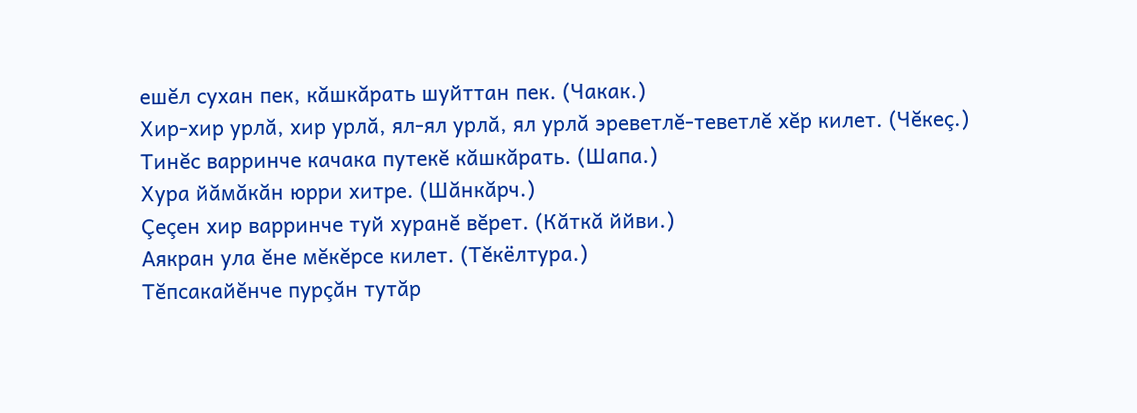ешĕл сухан пек, кăшкăрать шуйттан пек. (Чакак.)
Хир-хир урлă, хир урлă, ял-ял урлă, ял урлă эреветлĕ-теветлĕ хĕр килет. (Чĕкеç.)
Тинĕс варринче качака путекĕ кăшкăрать. (Шапа.)
Хура йăмăкăн юрри хитре. (Шăнкăрч.)
Çеçен хир варринче туй хуранĕ вĕрет. (Кăткă ййви.)
Аякран ула ĕне мĕкĕрсе килет. (Тĕкёлтура.)
Тĕпсакайĕнче пурçăн тутăр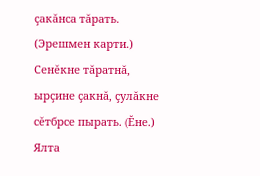çакăнса тăрать. (Эрешмен карти.)
Сенĕкне тăратнă, ырçине çакнă, çулăкне сĕтбрсе пырать. (Ĕне.)
Ялта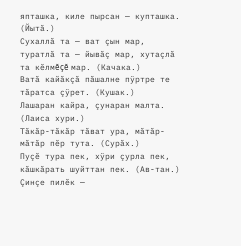япташка, киле пырсан — купташка. (Йытă.)
Сухаллă та — ват çын мар, туратлă та — йывăç мар, хутаçлă та кĕлмĕçĕ мар. (Качака.)
Ватă кайăкçă пăшалне пÿртре те тăратса çÿрет. (Кушак.)
Лашаран кайра, çунаран малта. (Лаиса хури.)
Тăкăр-тăкăр тăват ура, мăтăр-мăтăр пĕр тута. (Сурăх.)
Пуçĕ тура пек, хÿри çурла пек, кăшкăрать шуйттан пек. (Ав-тан.)
Çинçе пилĕк —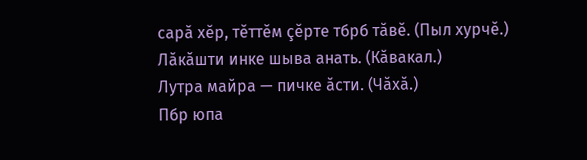сарă хĕр, тĕттĕм çĕрте тбрб тăвĕ. (Пыл хурчĕ.)
Лăкăшти инке шыва анать. (Кăвакал.)
Лутра майра — пичке ăсти. (Чăхă.)
Пбр юпа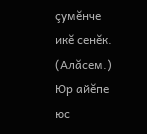çумĕнче икĕ сенĕк. (Алăсем.)
Юр айĕпе юс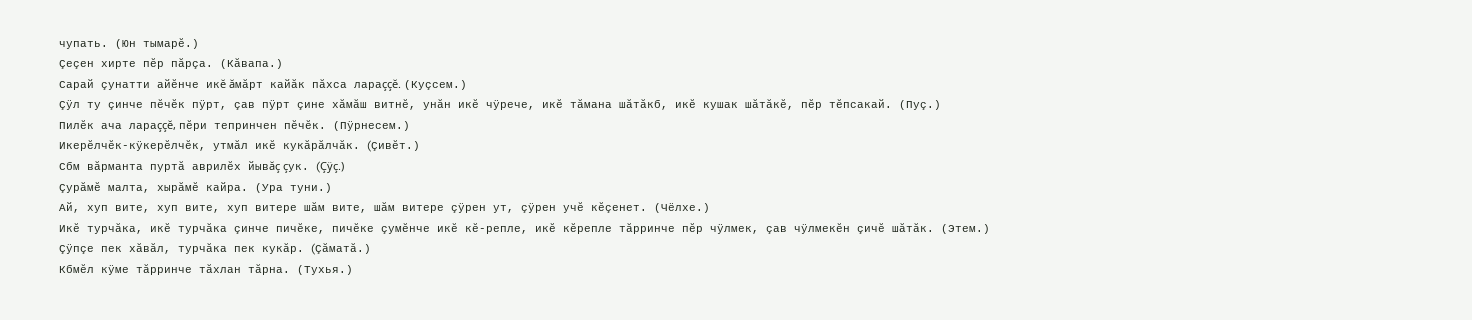чупать. (Юн тымарĕ.)
Çеçен хирте пĕр пăрçа. (Кăвапа.)
Сарай çунатти айĕнче икĕ ăмăрт кайăк пăхса лараççĕ. (Куçсем.)
Çÿл ту çинче пĕчĕк пÿрт, çав пÿрт çине хăмăш витнĕ, унăн икĕ чÿрече, икĕ тăмана шăтăкб, икĕ кушак шăтăкĕ, пĕр тĕпсакай. (Пуç.)
Пилĕк ача лараççĕ, пĕри тепринчен пĕчĕк. (Пÿрнесем.)
Икерĕлчĕк-кÿкерĕлчĕк, утмăл икĕ кукăрăлчăк. (Çивĕт.)
Сбм вăрманта пуртă аврилĕх йывăç çук. (Çÿç.)
Çурăмĕ малта, хырăмĕ кайра. (Ура туни.)
Ай, хуп вите, хуп вите, хуп витере шăм вите, шăм витере çÿрен ут, çÿрен учĕ кĕçенет. (Чёлхе.)
Икĕ турчăка, икĕ турчăка çинче пичĕке, пичĕке çумĕнче икĕ кĕ-репле, икĕ кĕрепле тăрринче пĕр чÿлмек, çав чÿлмекĕн çичĕ шăтăк. (Этем.)
Çÿпçе пек хăвăл, турчăка пек кукăр. (Çăматă.)
Кбмĕл кÿме тăрринче тăхлан тăрна. (Тухья.)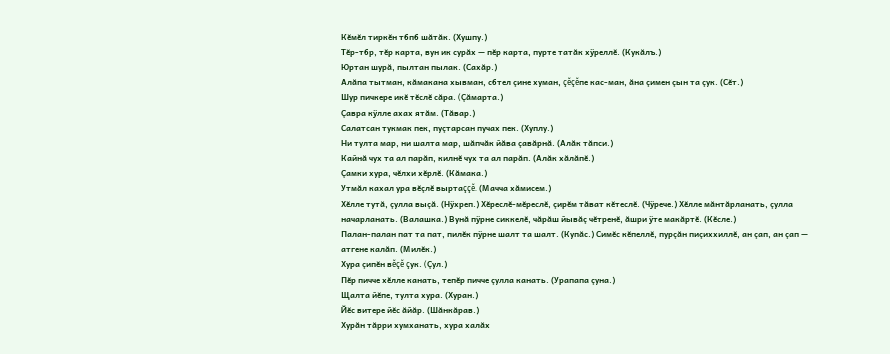Кĕмĕл тиркĕн тбпб шăтăк. (Хушпу.)
Тĕр-тбр, тĕр карта, вун ик сурăх — пĕр карта, пурте татăк хÿреллĕ. (Кукăлъ.)
Юртан шурă, пылтан пылак. (Сахăр.)
Алăпа тытман, кăмакана хывман, сбтел çине хуман, çĕçĕпе кас-ман, ăна çимен çын та çук. (Сĕт.)
Шур пичкере икĕ тĕслĕ сăра. (Çăмарта.)
Çавра кÿлле ахах ятăм. (Тăвар.)
Салатсан тукмак пек, пуçтарсан пучах пек. (Хуплу.)
Ни тулта мар, ни шалта мар, шăпчăк йăва çавăрнă. (Алăк тăпси.)
Кайнă чух та ал парăп, килнĕ чух та ал парăп. (Алăк хăлăпĕ.)
Çамки хура, чĕлхи хĕрлĕ. (Кăмака.)
Утмăл кахал ура вĕçлĕ выртаççĕ. (Мачча хăмисем.)
Хĕлле тутă, çулла выçă. (Нÿхреп.) Хĕреслĕ-мĕреслĕ, çирĕм тăват кĕтеслĕ. (Чÿрече.) Хĕлле мăнтăрланать, çулла начарланать. (Валашка.) Вунă пÿрне сиккелĕ, чăрăш йывăç чĕтренĕ, ăшри ÿте макăртĕ. (Кĕсле.)
Палан-палан пат та пат, пилĕк пÿрне шалт та шалт. (Купăс.) Симĕс кĕпеллĕ, пурçăн пиçиххиллĕ, ан çап, ан çап — атгене калăп. (Милĕк.)
Хура çипĕн вĕçĕ çук. (Çул.)
Пĕр пичче хĕлле канать, тепĕр пичче çулла канать. (Урапапа çуна.)
Щалта йĕпе, тулта хура. (Хуран.)
Йĕс витере йĕс ăйăр. (Шăнкăрав.)
Хурăн тăрри хумханать, хура халăх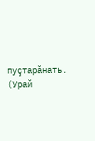пуçтарăнать. (Урай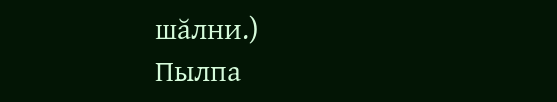шăлни.)
Пылпа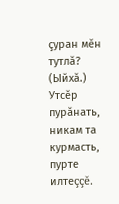çуран мĕн тутлă? (Ыйхă.)
Утсĕр пурăнать, никам та курмасть, пурте илтеççĕ.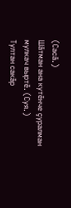(Сасă.)
Шăтман ана кутĕнче çуралман мулкач выртĕ. (Суя.)
Тултан сакăр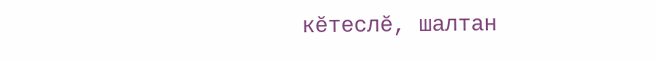кĕтеслĕ, шалтан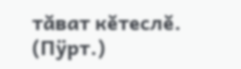тăват кĕтеслĕ. (Пÿрт.)